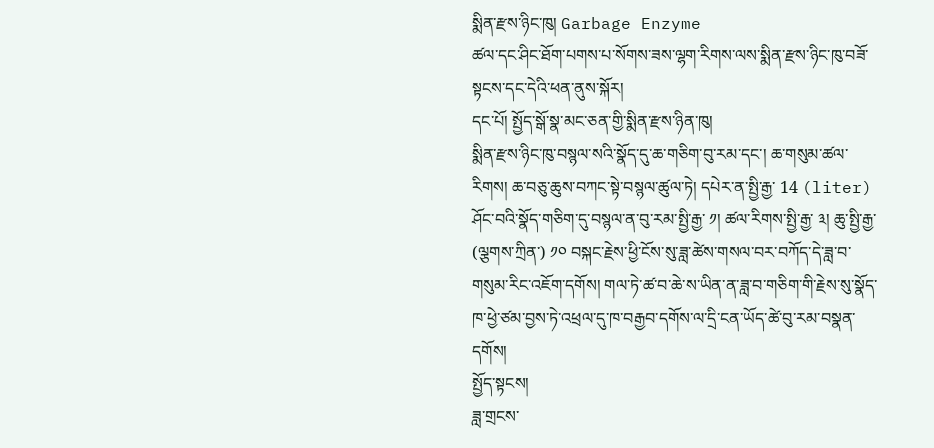སྨིན་རྫས་ཉིང་ཁུ། Garbage Enzyme
ཚལ་དང་ཤིང་ཐོག་པགས་པ་སོགས་ཟས་ལྷག་རིགས་ལས་སྨིན་རྫས་ཉིང་ཁུ་བཟོ་སྟངས་དང་དེའི་ཕན་ནུས་སྐོར།
དང་པོ། སྤྱོད་སྒོ་སྣ་མང་ཅན་གྱི་སྨིན་རྫས་ཉིན་ཁུ།
སྨིན་རྫས་ཉིང་ཁུ་བསྙལ་སའི་སྣོད་དུ་ཆ་གཅིག་བུ་རམ་དང་། ཆ་གསུམ་ཚལ་རིགས། ཆ་བཅུ་ཆུས་བཀང་སྟེ་བསྙལ་ཚུལ་ཏེ། དཔེར་ན་སྤྱི་རྒྱ་ 14 (liter) ཤོང་བའི་སྣོད་གཅིག་དུ་བསྙལ་ན་བུ་རམ་སྤྱི་རྒྱ་ ༡། ཚལ་རིགས་སྤྱི་རྒྱ་ ༣། ཆུ་སྤྱི་རྒྱ་ (ལྕགས་ཀྲིན་) ༡༠ བསྐང་རྗེས་ཕྱི་ངོས་སུ་ཟླ་ཚེས་གསལ་བར་བཀོད་དེ་ཟླ་བ་གསུམ་རིང་འཇོག་དགོས། གལ་ཏེ་ཚ་བ་ཆེ་ས་ཡིན་ན་ཟླ་བ་གཅིག་གི་རྗེས་སུ་སྣོད་ཁ་ཕྱེ་ཙམ་བྱས་ཏེ་འཕྲལ་དུ་ཁ་བརྒྱབ་དགོས་ལ་དྲི་ངན་ཡོད་ཚེ་བུ་རམ་བསྣན་དགོས།
སྤྱོད་སྟངས།
ཟླ་གྲངས་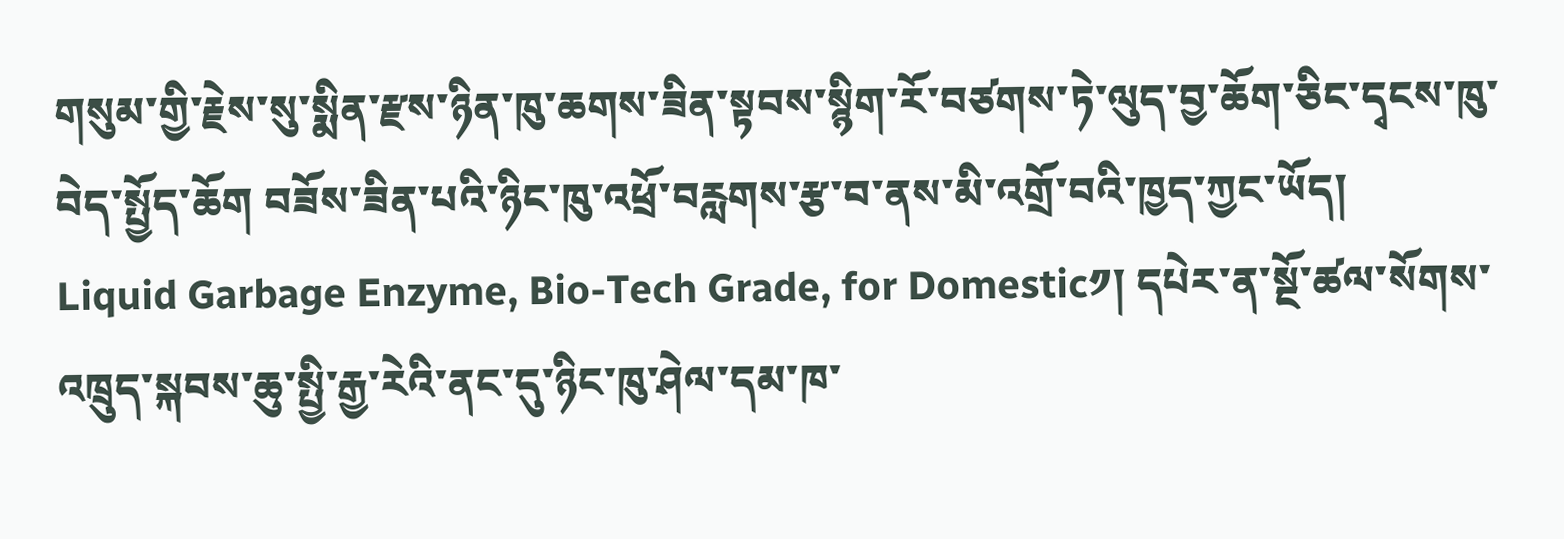གསུམ་གྱི་རྗེས་སུ་སྨིན་རྫས་ཉིན་ཁུ་ཆགས་ཟིན་སྟབས་སྙིག་རོ་བཙགས་ཏེ་ལུད་བྱ་ཆོག་ཅིང་དྭངས་ཁུ་བེད་སྤྱོད་ཆོག བཟོས་ཟིན་པའི་ཉིང་ཁུ་འཕྲོ་བརླགས་རྩ་བ་ནས་མི་འགྲོ་བའི་ཁྱད་ཀྱང་ཡོད།
Liquid Garbage Enzyme, Bio-Tech Grade, for Domestic༡། དཔེར་ན་སྔོ་ཚལ་སོགས་འཁྲུད་སྐབས་ཆུ་སྤྱི་རྒྱ་རེའི་ནང་དུ་ཉིང་ཁུ་ཤེལ་དམ་ཁ་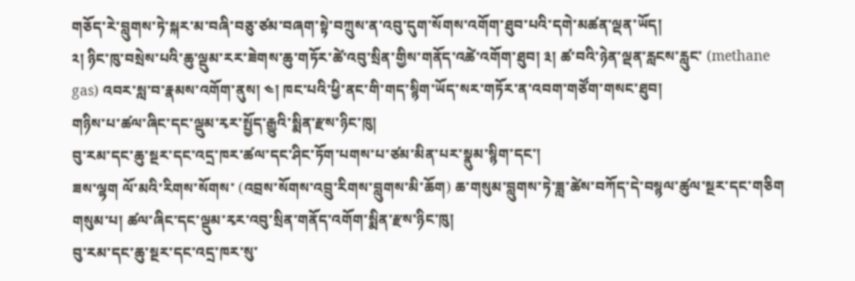གཅོད་རེ་བླུགས་ཏེ་སྐར་མ་བཞི་བཅུ་ཙམ་བཞག་སྟེ་བཀྲུས་ན་འབུ་དུག་སོགས་འགོག་ཐུབ་པའི་དགེ་མཚན་ལྡན་ཡོད།
༢། ཉིང་ཁུ་བསྲེས་པའི་ཆུ་ལྡུམ་རར་ཟེགས་ཆུ་གཏོར་ཚེ་འབུ་སྲིན་གྱིས་གནོད་འཚེ་འགོག་ཐུབ། ༣། ཚ་བའི་ཉེན་ལྡན་རླངས་རླུང་ (methane gas) འབར་སླ་བ་རྣམས་འགོག་ནུས། ༤། ཁང་པའི་ཕྱི་ནང་གི་གད་སྙིག་ཡོད་སར་གཏོར་ན་འབག་གཙོག་གསང་ཐུབ།
གཉིས་པ་ཚལ་ཞིང་དང་ལྡུམ་རྭར་སྤྱོད་རྒྱུའི་སྨིན་རྫས་ཉིང་ཁུ།
བུ་རམ་དང་ཆུ་སྔར་དང་འདྲ་ཁར་ཚལ་དང་ཤིང་ཏོག་པགས་པ་ཙམ་མིན་པར་སྣུམ་སྙིག་དང་།
ཟས་ལྷག ལོ་མའི་རིགས་སོགས་ (འབྲས་སོགས་འབྲུ་རིགས་བླུགས་མི་ཆོག) ཆ་གསུམ་བླུགས་ཏེ་ཟླ་ཚེས་བཀོད་དེ་བསྙལ་ཚུལ་སྔར་དང་གཅིག
གསུམ་པ། ཚལ་ཞིང་དང་ལྡུམ་རྭར་འབུ་སྲིན་གནོད་འགོག་སྨིན་རྫས་ཉིང་ཁུ།
བུ་རམ་དང་ཆུ་སྔར་དང་འདྲ་ཁར་སུ་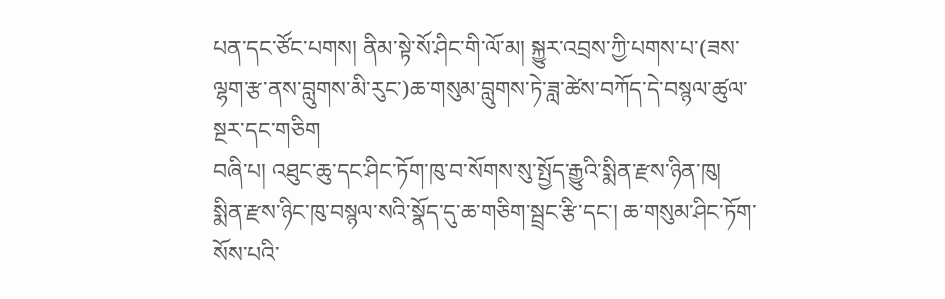པན་དང་ཙོང་པགས། ནིམ་སྟེ་སོ་ཤིང་གི་ལོ་མ། སྐྱུར་འབྲས་ཀྱི་པགས་པ་(ཟས་ལྷག་རྩ་ནས་བླུགས་མི་རུང་)ཆ་གསུམ་བླུགས་ཏེ་ཟླ་ཚེས་བཀོད་དེ་བསྙལ་ཚུལ་སྔར་དང་གཅིག
བཞི་པ། འཐུང་ཆུ་དང་ཤིང་ཏོག་ཁུ་བ་སོགས་སུ་སྤྱོད་རྒྱུའི་སྨིན་རྫས་ཉིན་ཁུ།
སྨིན་རྫས་ཉིང་ཁུ་བསྙལ་སའི་སྣོད་དུ་ཆ་གཅིག་སྦྲང་རྩི་དང་། ཆ་གསུམ་ཤིང་ཏོག་སོས་པའི་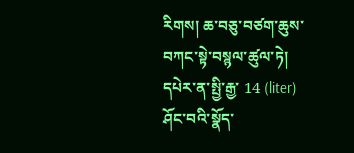རིགས། ཆ་བཅུ་བཙག་ཆུས་བཀང་སྟེ་བསྙལ་ཚུལ་ཏེ། དཔེར་ན་སྤྱི་རྒྱ་ 14 (liter) ཤོང་བའི་སྣོད་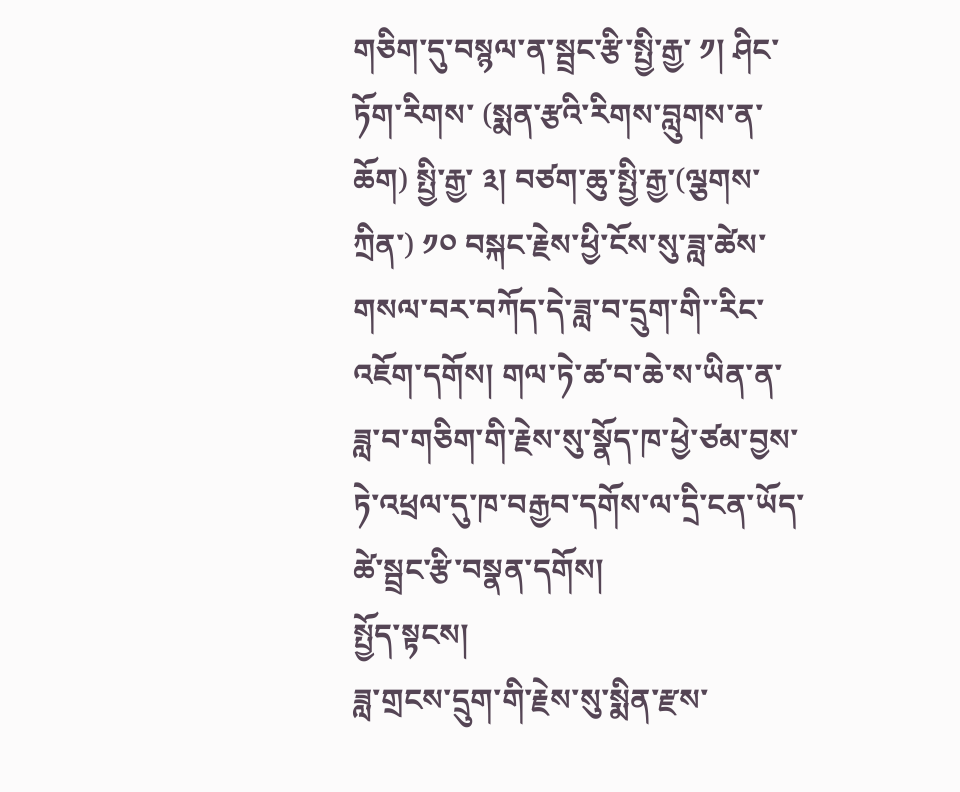གཅིག་དུ་བསྙལ་ན་སྦྲང་རྩི་སྤྱི་རྒྱ་ ༡། ཤིང་ཏོག་རིགས་ (སྨན་རྩའི་རིགས་བླུགས་ན་ཆོག) སྤྱི་རྒྱ་ ༣། བཙག་ཆུ་སྤྱི་རྒྱ་(ལྕགས་ཀྲིན་) ༡༠ བསྐང་རྗེས་ཕྱི་ངོས་སུ་ཟླ་ཚེས་གསལ་བར་བཀོད་དེ་ཟླ་བ་དྲུག་གི་་རིང་འཇོག་དགོས། གལ་ཏེ་ཚ་བ་ཆེ་ས་ཡིན་ན་ཟླ་བ་གཅིག་གི་རྗེས་སུ་སྣོད་ཁ་ཕྱེ་ཙམ་བྱས་ཏེ་འཕྲལ་དུ་ཁ་བརྒྱབ་དགོས་ལ་དྲི་ངན་ཡོད་ཚེ་སྦྲང་རྩི་བསྣན་དགོས།
སྤྱོད་སྟངས།
ཟླ་གྲངས་དྲུག་གི་རྗེས་སུ་སྨིན་རྫས་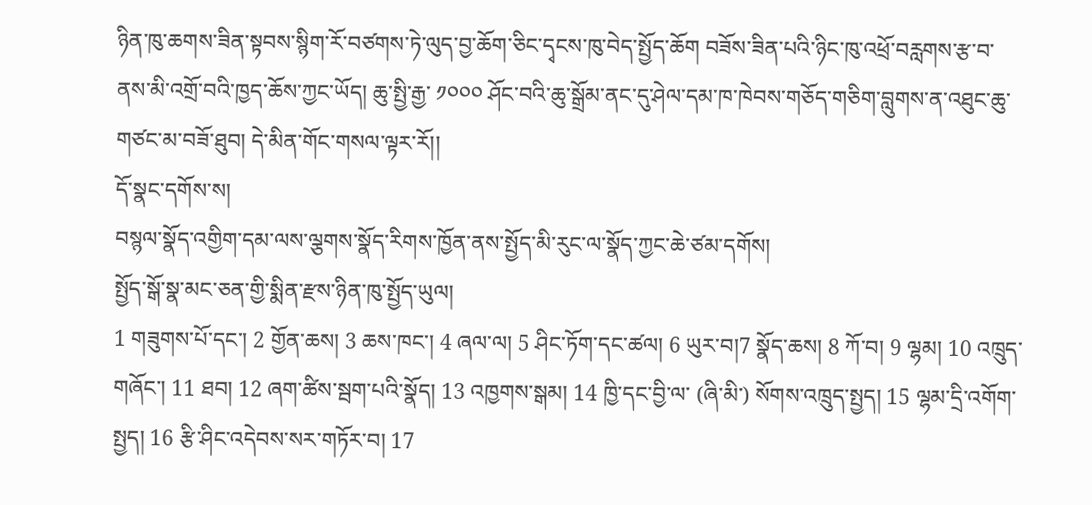ཉིན་ཁུ་ཆགས་ཟིན་སྟབས་སྙིག་རོ་བཙགས་ཏེ་ལུད་བྱ་ཆོག་ཅིང་དྭངས་ཁུ་བེད་སྤྱོད་ཆོག བཟོས་ཟིན་པའི་ཉིང་ཁུ་འཕྲོ་བརླགས་རྩ་བ་ནས་མི་འགྲོ་བའི་ཁྱད་ཆོས་ཀྱང་ཡོད། ཆུ་སྤྱི་རྒྱ་ ༡༠༠༠ ཤོང་བའི་ཆུ་སྒྲོམ་ནང་དུ་ཤེལ་དམ་ཁ་ཁེབས་གཅོད་གཅིག་བླུགས་ན་འཐུང་ཆུ་གཙང་མ་བཟོ་ཐུབ། དེ་མིན་གོང་གསལ་ལྟར་རོ།།
དོ་སྣང་དགོས་ས།
བསྙལ་སྣོད་འགྱིག་དམ་ལས་ལྕགས་སྣོད་རིགས་ཁྱོན་ནས་སྤྱོད་མི་རུང་ལ་སྣོད་ཀྱང་ཆེ་ཙམ་དགོས།
སྤྱོད་སྒོ་སྣ་མང་ཅན་གྱི་སྨིན་རྫས་ཉིན་ཁུ་སྤྱོད་ཡུལ།
1 གཟུགས་པོ་དང་། 2 གྱོན་ཆས། 3 ཆས་ཁང་། 4 ཞལ་ལ། 5 ཤིང་ཏོག་དང་ཚལ། 6 ཡུར་བ།7 སྣོད་ཆས། 8 ཀོ་བ། 9 ལྷམ། 10 འཁྲུད་གཞོང་། 11 ཐབ། 12 ཞག་ཚིས་སྦག་པའི་སྣོད། 13 འཁྱགས་སྒམ། 14 ཁྱི་དང་བྱི་ལ་ (ཞི་མི་) སོགས་འཁྲུད་སྤྱད། 15 ལྷམ་དྲི་འགོག་སྤྱད། 16 རྩི་ཤིང་འདེབས་སར་གཏོར་བ། 17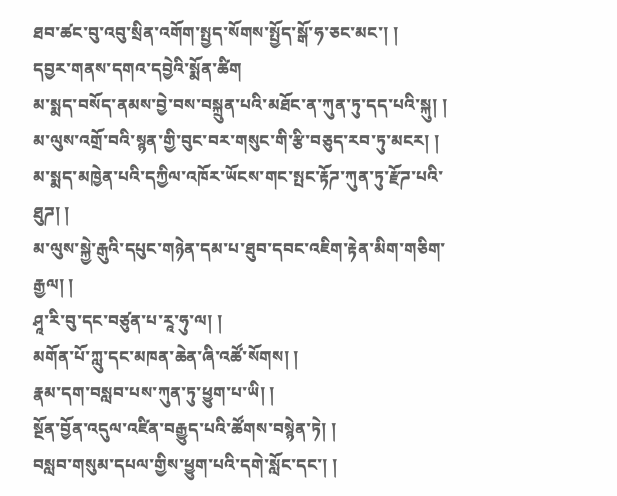ཐབ་ཚང་བུ་འབུ་སྲིན་འགོག་སྤྱད་སོགས་སྤྱོད་སྒོ་ཧ་ཅང་མང་། །
དབྱར་གནས་དགའ་དབྱེའི་སྨོན་ཚིག
མ་སྨད་བསོད་ནམས་བྱེ་བས་བསྐྲུན་པའི་མཐོང་ན་ཀུན་ཏུ་དད་པའི་སྐུ། །
མ་ལུས་འགྲོ་བའི་སྙན་གྱི་བུང་བར་གསུང་གི་རྩི་བཅུད་རབ་ཏུ་མངར། །
མ་སྨད་མཁྱེན་པའི་དཀྱིལ་འཁོར་ཡོངས་གང་སྤང་རྟོཌ་ཀུན་ཏུ་རྫོཌ་པའི་ཐུཌ། །
མ་ལུས་སྐྱེ་རྒུའི་དཔུང་གཉེན་དམ་པ་ཐུབ་དབང་འཇིག་རྟེན་མིག་གཅིག་རྒྱལ། །
ཤཱ་རི་བུ་དང་བཙུན་པ་རཱ་ཧུ་ལ། །
མགོན་པོ་ཀླུ་དང་མཁན་ཆེན་ཞི་འཚོ་སོགས། །
རྣམ་དག་བསླབ་པས་ཀུན་ཏུ་ཕྱུག་པ་ཡི། །
སྔོན་བྱོན་འདུལ་འཛིན་བརྒྱུད་པའི་ཚོགས་བསྙེན་ཏེ། །
བསླབ་གསུམ་དཔལ་གྱིས་ཕྱུག་པའི་དགེ་སློང་དང་། །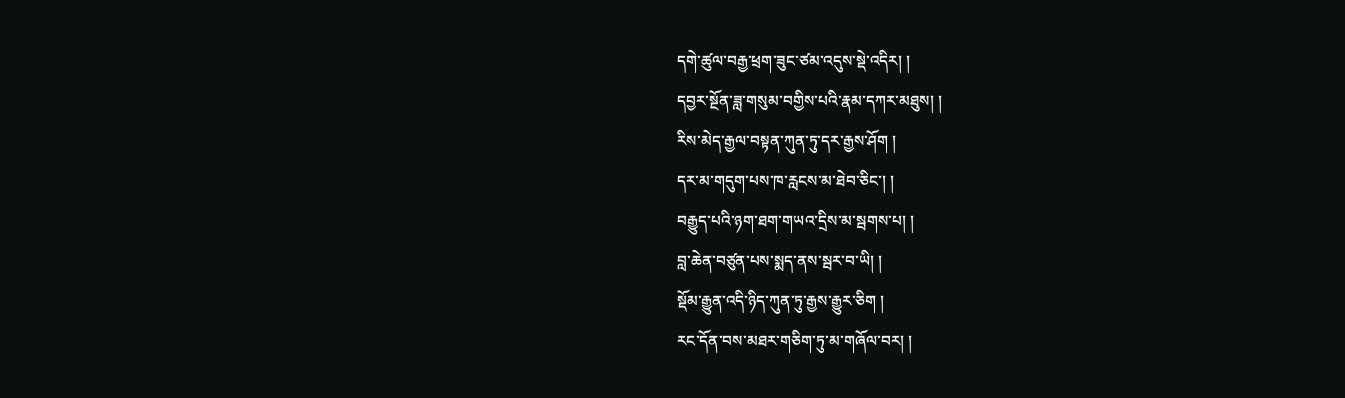དགེ་ཚུལ་བརྒྱ་ཕྲག་ཟུང་ཙམ་འདུས་སྡེ་འདིར། །
དབྱར་སྔོན་ཟླ་གསུམ་བགྱིས་པའི་རྣམ་དཀར་མཐུས། །
རིས་མེད་རྒྱལ་བསྟན་ཀུན་ཏུ་དར་རྒྱས་ཤོག །
དར་མ་གདུག་པས་ཁ་རླངས་མ་ཐེབ་ཅིང་། །
བརྒྱུད་པའི་ཉག་ཐག་གཡའ་དྲིས་མ་སྦགས་པ། །
བླ་ཆེན་བཙུན་པས་སྨད་ནས་སྦར་བ་ཡི། །
སྡོམ་རྒྱུན་འདི་ཉིད་ཀུན་ཏུ་རྒྱས་རྒྱུར་ཅིག །
རང་དོན་བས་མཐར་གཅིག་ཏུ་མ་གཞོལ་བར། །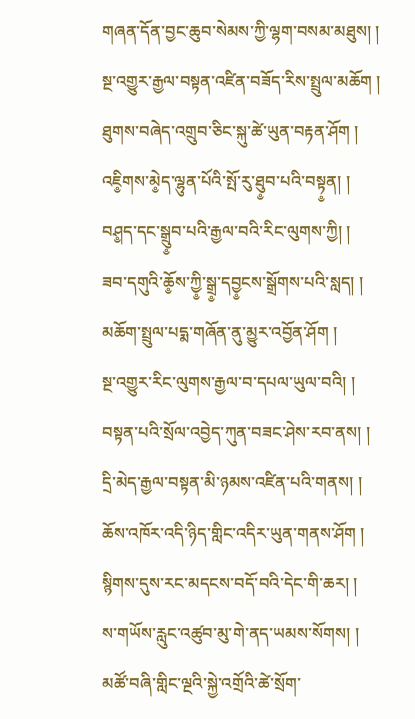གཞན་དོན་བྱང་ཆུབ་སེམས་ཀྱི་ལྷག་བསམ་མཐུས། །
སྔ་འགྱུར་རྒྱལ་བསྟན་འཛིན་བཟོད་རིས་སྤྲུལ་མཆོག །
ཐུགས་བཞེད་འགྲུབ་ཅིང་སྐུ་ཚེ་ཡུན་བརྟན་ཤོག །
འཇི༵གས་མེ༵ད་ལྷུན་པོའི་སྤོ་རུ་ཐུ༵བ་པའི་བསྟ༵ན། །
བཤ༵ད་དང་སྒྲུ༵བ་པའི་རྒྱལ་བའི་རིང་ལུགས་ཀྱི། །
ཟབ་དགུའི་ཆོ༵ས་ཀྱི༵་སྒྲ༵་དབྱ༵ངས་སྒྲོགས་པའི་སླད། །
མཆོག་སྤྲུལ་པདྨ་གཞོན་ནུ་མྱུར་འབྱོན་ཤོག །
སྔ་འགྱུར་རིང་ལུགས་རྒྱལ་བ་དཔལ་ཡུལ་བའི། །
བསྟན་པའི་སྲོལ་འབྱེད་ཀུན་བཟང་ཤེས་རབ་ནས། །
དྲི་མེད་རྒྱལ་བསྟན་མི་ཉམས་འཛིན་པའི་གནས། །
ཆོས་འཁོར་འདི་ཉིད་གླིང་འདིར་ཡུན་གནས་ཤོག །
སྙིགས་དུས་རང་མདངས་བདོ་བའི་དེང་གི་ཆར། །
ས་གཡོས་རླུང་འཚུབ་མུ་གེ་ནད་ཡམས་སོགས། །
མཚོ་བཞི་གླིང་ལྔའི་སྐྱེ་འགྲོའི་ཚེ་སྲོག་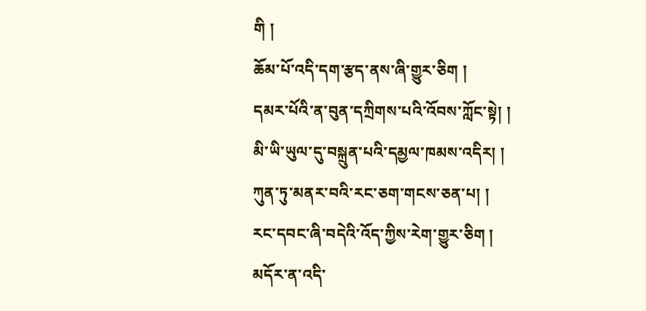གི །
ཆོམ་པོ་འདི་དག་རྩད་ནས་ཞི་གྱུར་ཅིག །
དམར་པོའི་ན་བུན་དཀྲིགས་པའི་འོབས་ཀློང་སྟེ། །
མི་ཡི་ཡུལ་དུ་བསྐྲུན་པའི་དམྱལ་ཁམས་འདིར། །
ཀུན་ཏུ་མནར་བའི་རང་ཅག་གངས་ཅན་པ། །
རང་དབང་ཞི་བདེའི་འོད་ཀྱིས་རེག་གྱུར་ཅིག །
མདོར་ན་འདི་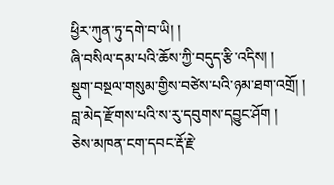ཕྱིར་ཀུན་ཏུ་དགེ་བ་ཡི། །
ཞི་བསིལ་དམ་པའི་ཆོས་ཀྱི་བདུད་རྩི་འདིས། །
སྡུག་བསྔལ་གསུམ་གྱིས་བཙེས་པའི་ཉམ་ཐག་འགྲོ། །
བླ་མེད་རྫོགས་པའི་ས་རུ་དབུགས་དབྱུང་ཤོག །
ཅེས་མཁན་ངག་དབང་རྡོ་རྗེ་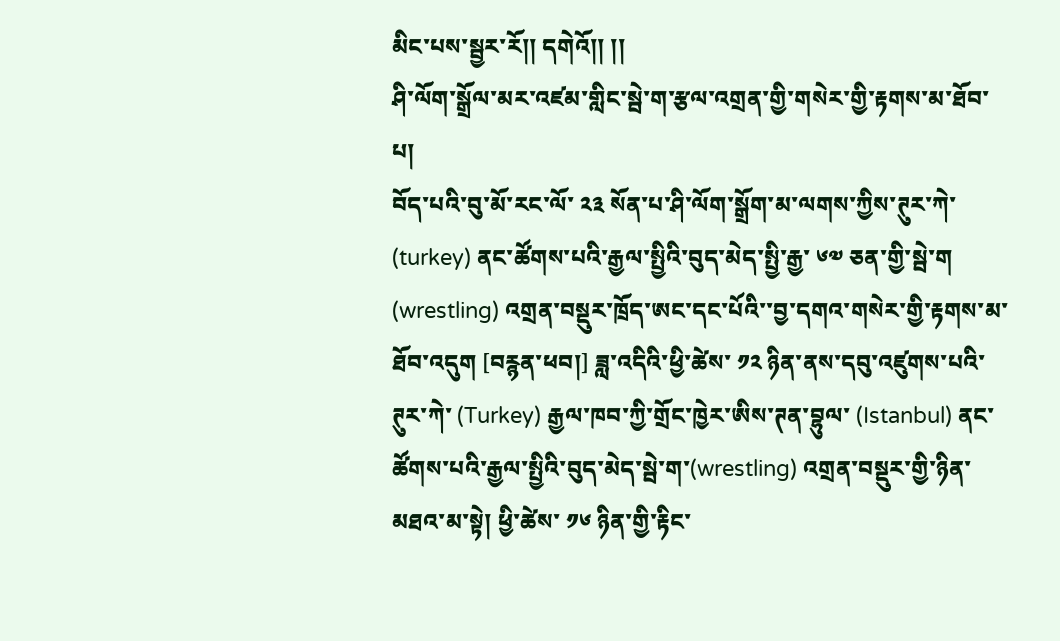མིང་པས་སྦྱར་རོ།། དགེའོ།། །།
ཤི་ལོག་སྒྲོལ་མར་འཛམ་གླིང་སྦེ་ག་རྩལ་འགྲན་གྱི་གསེར་གྱི་རྟགས་མ་ཐོབ་པ།
བོད་པའི་བུ་མོ་རང་ལོ་ ༢༣ སོན་པ་ཤི་ལོག་སྒྲོག་མ་ལགས་ཀྱིས་ཊུར་ཀེ་ (turkey) ནང་ཚོགས་པའི་རྒྱལ་སྤྱིའི་བུད་མེད་སྤྱི་རྒྱ་ ༦༧ ཅན་གྱི་སྦེ་ག (wrestling) འགྲན་བསྡུར་ཁྲོད་ཨང་དང་པོའི་་བྱ་དགའ་གསེར་གྱི་རྟགས་མ་ཐོབ་འདུག [བརྙན་ཕབ།] ཟླ་འདིའི་ཕྱི་ཚེས་ ༡༢ ཉིན་ནས་དབུ་འཛུགས་པའི་ཊུར་ཀེ་ (Turkey) རྒྱལ་ཁབ་ཀྱི་གྲོང་ཁྱེར་ཨིས་ཊན་བྷུལ་ (Istanbul) ནང་ཚོགས་པའི་རྒྱལ་སྤྱིའི་བུད་མེད་སྦེ་ག་(wrestling) འགྲན་བསྡུར་གྱི་ཉིན་མཐའ་མ་སྟེ། ཕྱི་ཚེས་ ༡༦ ཉིན་གྱི་རྟིང་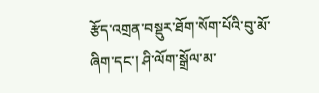རྩོད་འགྲན་བསྡུར་ཐོག་སོག་པོའི་བུ་མོ་ཞིག་དང་། ཤི་ལོག་སྒྲོལ་མ་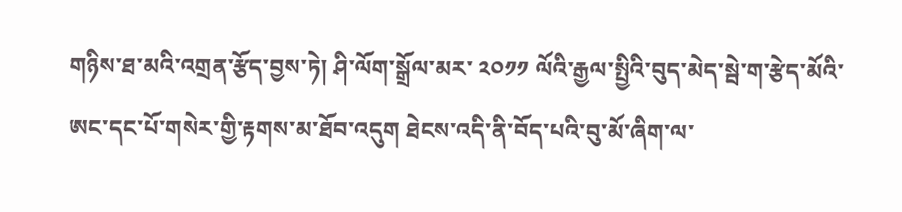གཉིས་ཐ་མའི་འགྲན་རྩོད་བྱས་ཏེ། ཤི་ལོག་སྒྲོལ་མར་ ༢༠༡༡ ལོའི་རྒྱལ་སྤྱིའི་བུད་མེད་སྦེ་ག་རྩེད་མོའི་ཨང་དང་པོ་གསེར་གྱི་རྟགས་མ་ཐོབ་འདུག ཐེངས་འདི་ནི་བོད་པའི་བུ་མོ་ཞིག་ལ་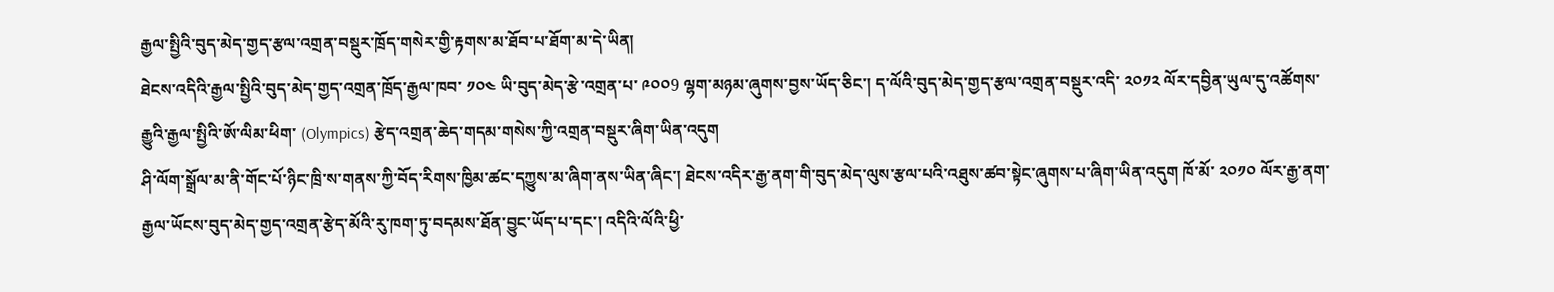རྒྱལ་སྤྱིའི་བུད་མེད་གྱད་རྩལ་འགྲན་བསྡུར་ཁྲོད་གསེར་གྱི་རྟགས་མ་ཐོབ་པ་ཐོག་མ་དེ་ཡིན།
ཐེངས་འདིའི་རྒྱལ་སྤྱིའི་བུད་མེད་གྱད་འགྲན་ཁྲོད་རྒྱལ་ཁབ་ ༡༠༤ ཡི་བུད་མེད་རྩེ་འགྲན་པ་ ༩༠༠9 ལྷག་མཉམ་ཞུགས་བྱས་ཡོད་ཅིང་། ད་ལོའི་བུད་མེད་གྱད་རྩལ་འགྲན་བསྡུར་འདི་ ༢༠༡༢ ལོར་དབྱིན་ཡུལ་དུ་འཚོགས་རྒྱུའི་རྒྱལ་སྤྱིའི་ཨོ་ལིམ་ཕིག་ (Olympics) རྩེད་འགྲན་ཆེད་གདམ་གསེས་ཀྱི་འགྲན་བསྡུར་ཞིག་ཡིན་འདུག
ཤི་ལོག་སྒྲོལ་མ་ནི་གོང་པོ་ཉིང་ཁྲི་ས་གནས་ཀྱི་བོད་རིགས་ཁྱིམ་ཚང་དཀྱུས་མ་ཞིག་ནས་ཡིན་ཞིང་། ཐེངས་འདིར་རྒྱ་ནག་གི་བུད་མེད་ལུས་རྩལ་པའི་འཐུས་ཚབ་སྟེང་ཞུགས་པ་ཞིག་ཡིན་འདུག ཁོ་མོ་ ༢༠༡༠ ལོར་རྒྱ་ནག་རྒྱལ་ཡོངས་བུད་མེད་གྱད་འགྲན་རྩེད་མོའི་རུ་ཁག་ཏུ་བདམས་ཐོན་བྱུང་ཡོད་པ་དང་། འདིའི་ལོའི་ཕྱི་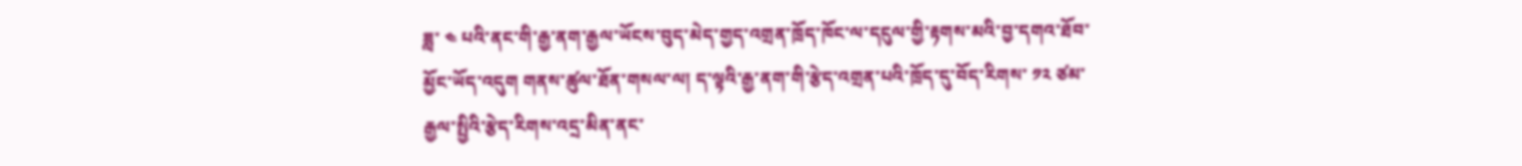ཟླ་ ༤ པའི་ནང་གི་རྒྱ་ནག་རྒྱལ་ཡོངས་བུད་མེད་གྱད་འགྲན་ཁྲོད་ཁོང་ལ་དངུལ་གྱི་རྟགས་མའི་བྱ་དགའ་ཐོབ་མྱོང་ཡོད་འདུག གནས་ཚུལ་ཐོན་གསལ་ལ། ད་ལྟའི་རྒྱ་ནག་གི་རྩེད་འགྲན་པའི་ཁྲོད་དུ་བོད་རིགས་ ༡༢ ཙམ་རྒྱལ་སྤྱིའི་རྩེད་རིགས་འདྲ་མིན་ནང་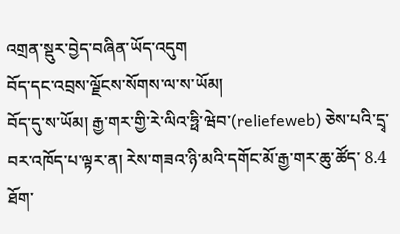འགྲན་སྡུར་བྱེད་བཞིན་ཡོད་འདུག
བོད་དང་འབྲས་ལྗོངས་སོགས་ལ་ས་ཡོམ།
བོད་དུ་ས་ཡོམ། རྒྱ་གར་གྱི་རེ་ལིའ་ཧྥི་ཝེབ་(reliefeweb) ཅེས་པའི་དྲྭ་བར་འཁོད་པ་ལྟར་ན། རེས་གཟའ་ཉི་མའི་དགོང་མོ་རྒྱ་གར་ཆུ་ཚོད་ 8.4 ཐོག་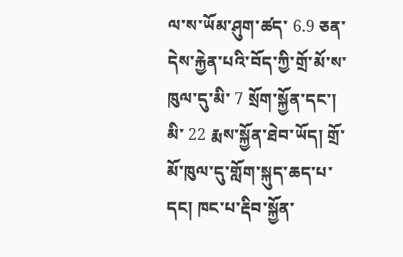ལ་ས་ཡོམ་ཤུག་ཚད་ 6.9 ཅན་དེས་རྐྱེན་པའི་བོད་ཀྱི་གྲོ་མོ་ས་ཁུལ་དུ་མི་ 7 སྲོག་སྐྱོན་དང་། མི་ 22 རྨས་སྐྱོན་ཐེབ་ཡོད། གྲོ་མོ་ཁུལ་དུ་གློག་སྐུད་ཆད་པ་དང། ཁང་པ་རྡིབ་སྐྱོན་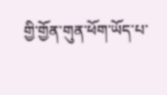གྱི་གྱོན་གུན་ཕོག་ཡོད་པ་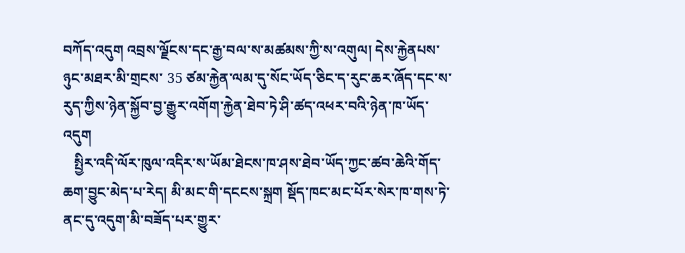བཀོད་འདུག འབྲས་ལྗོངས་དང་རྒྱ་བལ་ས་མཚམས་ཀྱི་ས་འགུལ། དེས་རྐྱེནཔས་ཉུང་མཐར་མི་གྲངས་ 35 ཙམ་རྐྱེན་ལམ་དུ་སོང་ཡོད་ཅིང་ད་རུང་ཆར་ཞོད་དང་ས་རུད་ཀྱིས་ཉེན་སྐྱོབ་བྱ་རྒྱུར་འགོག་རྐྱེན་ཐེབ་ཏེ་ཤི་ཚད་འཕར་བའི་ཉེན་ཁ་ཡོད་འདུག
   སྤྱིར་འདི་ལོར་ཁུལ་འདིར་ས་ཡོམ་ཐེངས་ཁ་ཤས་ཐེབ་ཡོད་ཀྱང་ཚབ་ཆེའི་གོད་ཆག་བྱུང་མེད་པ་རེད། མི་མང་གི་དངངས་སྐྲག སྡོད་ཁང་མང་པོར་སེར་ཁ་གས་ཏེ་ནང་དུ་འདུག་མི་བཟོད་པར་གྱུར་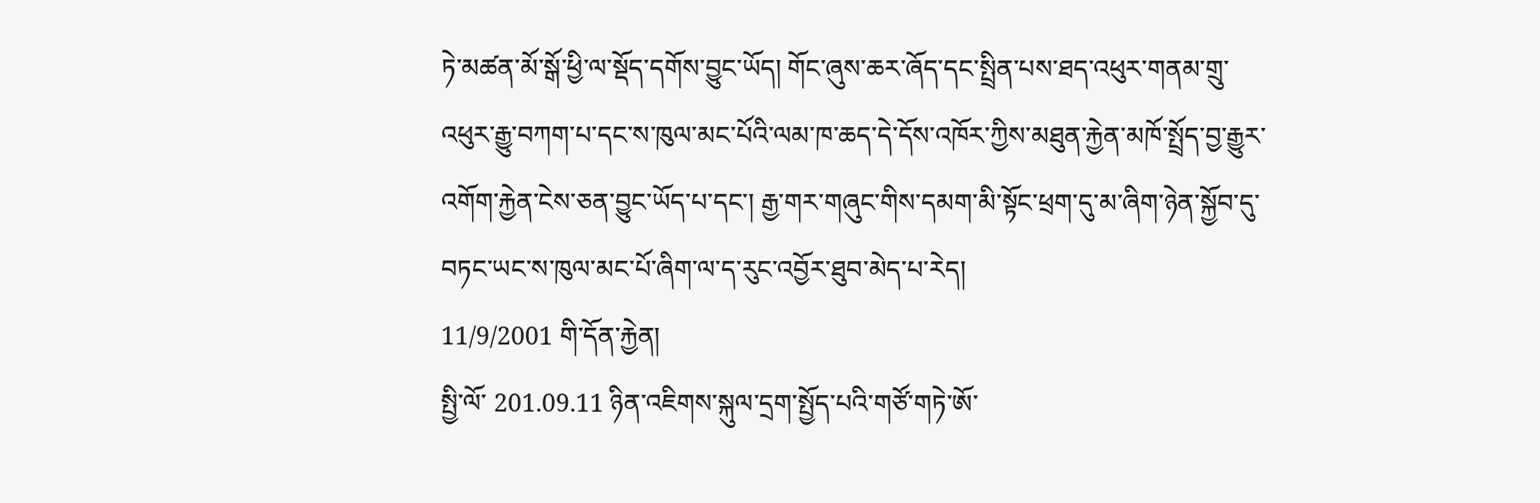ཏེ་མཚན་མོ་སྒོ་ཕྱི་ལ་སྡོད་དགོས་བྱུང་ཡོད། གོང་ཞུས་ཆར་ཞོད་དང་སྤྲིན་པས་ཐད་འཕུར་གནམ་གྲུ་འཕུར་རྒྱུ་བཀག་པ་དང་ས་ཁུལ་མང་པོའི་ལམ་ཁ་ཆད་དེ་དོས་འཁོར་ཀྱིས་མཐུན་རྐྱེན་མཁོ་སྤྲོད་བྱ་རྒྱུར་འགོག་རྐྱེན་ངེས་ཅན་བྱུང་ཡོད་པ་དང་། རྒྱ་གར་གཞུང་གིས་དམག་མི་སྟོང་ཕྲག་དུ་མ་ཞིག་ཉེན་སྐྱོབ་དུ་བཏང་ཡང་ས་ཁུལ་མང་པོ་ཞིག་ལ་ད་རུང་འབྱོར་ཐུབ་མེད་པ་རེད།
11/9/2001 གི་དོན་རྐྱེན།
སྤྱི་ལོ་ 201.09.11 ཉིན་འཇིགས་སྐུལ་དྲག་སྤྱོད་པའི་གཙོ་གཏེ་ཨོ་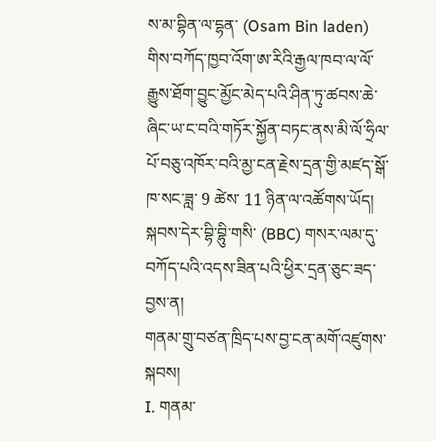ས་མ་བྷིན་ལ་དྷན་ (Osam Bin laden) གིས་བཀོད་ཁྱབ་འོག་ཨ་རིའི་རྒྱལ་ཁབ་ལ་ལོ་རྒྱུས་ཐོག་བྱུང་མྱོང་མེད་པའི་ཤིན་ཏུ་ཚབས་ཆེ་ཞིང་ཡ་ང་བའི་གཏོར་སྐྱོན་བཏང་ནས་མི་ལོ་ཧྲིལ་པོ་བཅུ་འཁོར་བའི་མྱ་ངན་རྗེས་དྲན་གྱི་མཛད་སྒོ་ཁ་སང་ཟླ་ 9 ཚེས་ 11 ཉིན་ལ་འཚོགས་ཡོད།
སྐབས་དེར་བྷི་བྷིུ་གསི་ (BBC) གསར་ལམ་དུ་བཀོད་པའི་འདས་ཟིན་པའི་ཕྱིར་དྲན་ཅུང་ཟད་བྱས་ན།
གནམ་གྲུ་བཙན་ཁྲིད་པས་བྱ་ངན་མགོ་འཛུགས་སྐབས།
I. གནམ་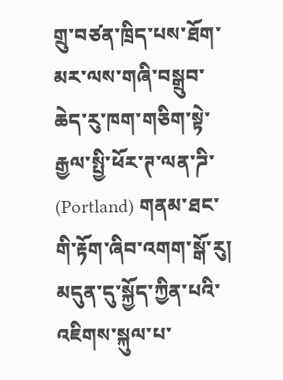གྲུ་བཙན་ཁྲིད་པས་ཐོག་མར་ལས་གཞི་བསྒྲུབ་ཆེད་རུ་ཁག་གཅིག་སྟེ་རྒྱལ་སྤྱི་ཕོར་ཊ་ལན་ཌི་ (Portland) གནམ་ཐང་གི་རྟོག་ཞིབ་འགག་སྒོ་རུ། མདུན་དུ་སྐྱོད་ཀྱིན་པའི་འཇིགས་སྐུལ་པ་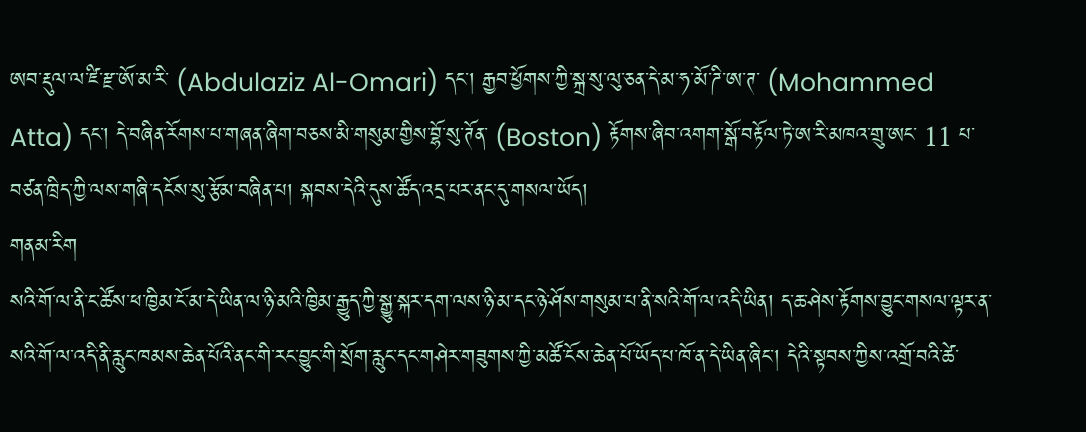ཨབ་རྡུལ་ལ་ཛི་རྫ་ཨོ་མ་རི་ (Abdulaziz Al-Omari) དང་། རྒྱབ་ཕྱོགས་ཀྱི་སྐྲ་སུ་ལུ་ཅན་དེ་མ་ཧ་མོ་ཌི་ཨ་ཊ་ (Mohammed Atta) དང་། དེ་བཞིན་རོགས་པ་གཞན་ཞིག་བཅས་མི་གསུམ་གྱིས་བྷོ་སུ་ཊོན་ (Boston) རྟོགས་ཞིབ་འགག་སྒོ་བརྟོལ་ཏེ་ཨ་རི་མཁའ་གྲུ་ཨང་ 11 པ་བཙན་ཁྲིད་ཀྱི་ལས་གཞི་དངོས་སུ་རྩོམ་བཞིན་པ། སྐབས་དེའི་དུས་ཚོད་འདྲ་པར་ནང་དུ་གསལ་ཡོད།
གནམ་རིག
སའི་གོ་ལ་ནི་ང་ཚོས་ཕ་ཁྱིམ་ངོ་མ་དེ་ཡིན་ལ་ཉི་མའི་ཁྱིམ་རྒྱུད་ཀྱི་སྒྱུ་སྐར་དག་ལས་ཉི་མ་དང་ཉེ་ཤོས་གསུམ་པ་ནི་སའི་གོ་ལ་འདི་ཡིན། ད་ཆ་ཤེས་རྟོགས་བྱུང་གསལ་ལྟར་ན་སའི་གོ་ལ་འདི་ནི་རླུང་ཁམས་ཆེན་པོའི་ནང་གི་རང་བྱུང་གི་སྲོག་རླུང་དང་གཤེར་གཟུགས་ཀྱི་མཚོ་ངོས་ཆེན་པོ་ཡོད་པ་ཁོ་ན་དེ་ཡིན་ཞིང་། དེའི་སྟབས་ཀྱིས་འགྲོ་བའི་ཚེ་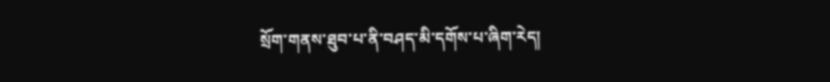སྲོག་གནས་ཐུབ་པ་ནི་བཤད་མི་དགོས་པ་ཞིག་རེད།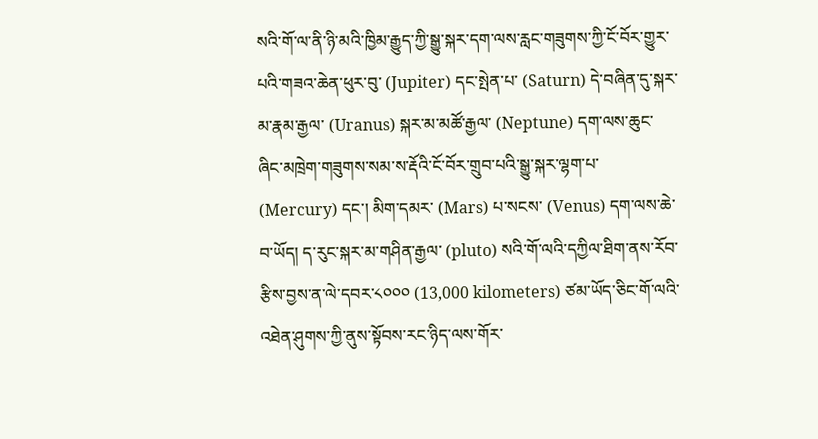སའི་གོ་ལ་ནི་ཉི་མའི་ཁྱིམ་རྒྱུད་ཀྱི་སྒྱུ་སྐར་དག་ལས་རླང་གཟུགས་ཀྱི་ངོ་བོར་གྱུར་པའི་གཟའ་ཆེན་ཕུར་བུ་ (Jupiter) དང་སྤེན་པ་ (Saturn) དེ་བཞིན་དུ་སྐར་མ་རྣམ་རྒྱལ་ (Uranus) སྐར་མ་མཚོ་རྒྱལ་ (Neptune) དག་ལས་ཆུང་ཞིང་མཁྲེག་གཟུགས་སམ་ས་རྡོའི་ངོ་བོར་གྲུབ་པའི་སྒྱུ་སྐར་ལྷག་པ་ (Mercury) དང་། མིག་དམར་ (Mars) པ་སངས་ (Venus) དག་ལས་ཆེ་བ་ཡོད། ད་རུང་སྐར་མ་གཤིན་རྒྱལ་ (pluto) སའི་གོ་ལའི་དཀྱིལ་ཐིག་ནས་རོབ་རྩིས་བྱས་ན་ལེ་དབར་༨༠༠༠ (13,000 kilometers) ཙམ་ཡོད་ཅིང་གོ་ལའི་འཐེན་ཤུགས་ཀྱི་ནུས་སྟོབས་རང་ཉིད་ལས་གོར་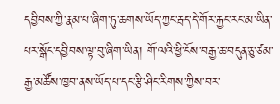དབྱིབས་ཀྱི་རྣམ་པ་ཞིག་ཏུ་ཆགས་ཡོད་ཀྱང་རྦད་དེ་གོར་རྐྱང་རང་མ་ཡིན་པར་སྒོང་དབྱིབས་ལྟ་བུ་ཞིག་ཡིན། གོ་ལའི་ཕྱི་ངོས་བརྒྱ་ཆ་བདུན་ཅུ་ཙམ་རྒྱ་མཚོས་ཁྱབ་ནས་ཡོད་པ་དང་རྩི་ཤིང་རིགས་ཀྱིས་བར་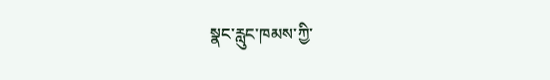སྣང་རླུང་ཁམས་ཀྱི་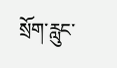སྲོག་རླུང་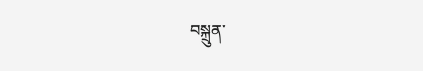བསྐྲུན་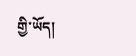གྱི་ཡོད།